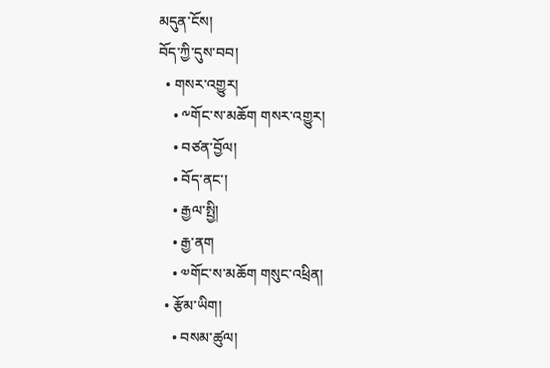མདུན་ངོས།
བོད་ཀྱི་དུས་བབ།
  • གསར་འགྱུར།
    • ༸གོང་ས་མཆོག གསར་འགྱུར།
    • བཙན་བྱོལ།
    • བོད་ནང་།
    • རྒྱལ་སྤྱི།
    • རྒྱ་ནག
    • ༧གོང་ས་མཆོག གསུང་འཕྲིན།
  • རྩོམ་ཡིག།
    • བསམ་ཚུལ།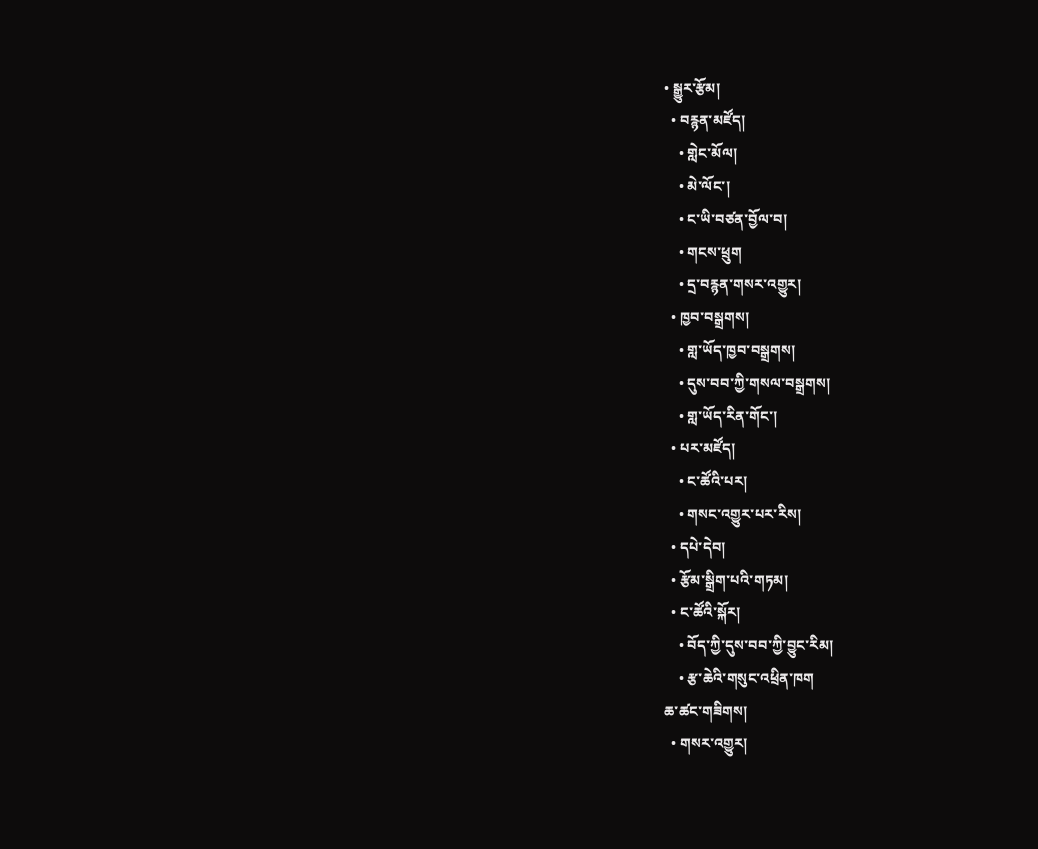• སྒྱུར་རྩོམ།
  • བརྙན་མཛོད།
    • གླེང་མོལ།
    • མེ་ལོང་།
    • ང་ཡི་བཙན་བྱོལ་བ།
    • གངས་ཕྲུག
    • དྲ་བརྙན་གསར་འགྱུར།
  • ཁྱབ་བསྒྲགས།
    • གླ་ཡོད་ཁྱབ་བསྒྲགས།
    • དུས་བབ་ཀྱི་གསལ་བསྒྲགས།
    • གླ་ཡོད་རིན་གོང་།
  • པར་མཛོད།
    • ང་ཚོའི་པར།
    • གསང་འགྱུར་པར་རིས།
  • དཔེ་དེབ།
  • རྩོམ་སྒྲིག་པའི་གཏམ།
  • ང་ཚོའི་སྐོར།
    • བོད་ཀྱི་དུས་བབ་ཀྱི་བྱུང་རིམ།
    • རྩ་ཆེའི་གསུང་འཕྲིན་ཁག
ཆ་ཚང་གཟིགས།
  • གསར་འགྱུར།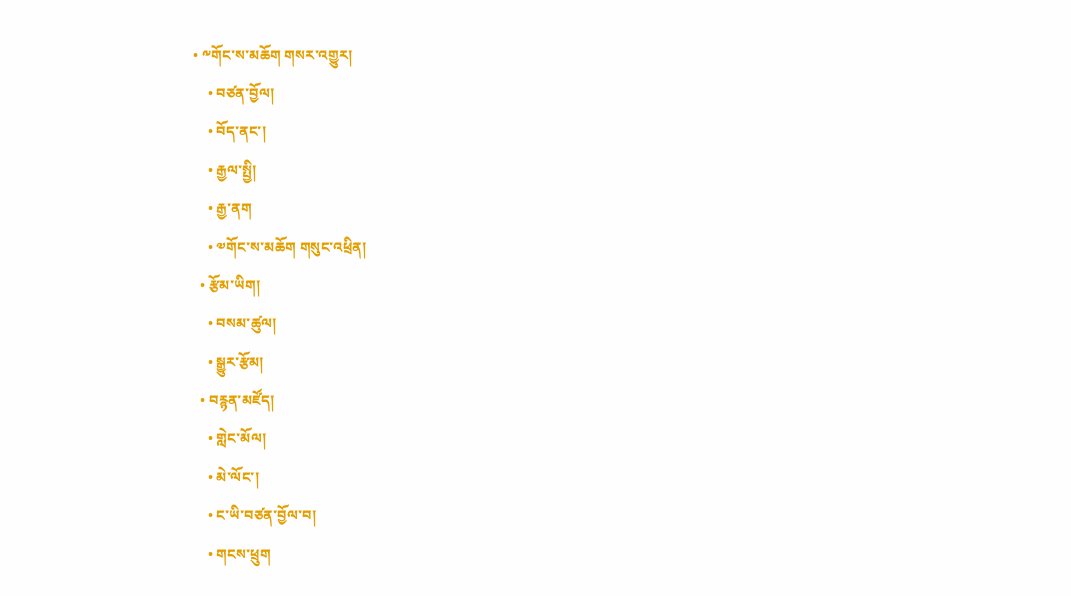• ༸གོང་ས་མཆོག གསར་འགྱུར།
    • བཙན་བྱོལ།
    • བོད་ནང་།
    • རྒྱལ་སྤྱི།
    • རྒྱ་ནག
    • ༧གོང་ས་མཆོག གསུང་འཕྲིན།
  • རྩོམ་ཡིག།
    • བསམ་ཚུལ།
    • སྒྱུར་རྩོམ།
  • བརྙན་མཛོད།
    • གླེང་མོལ།
    • མེ་ལོང་།
    • ང་ཡི་བཙན་བྱོལ་བ།
    • གངས་ཕྲུག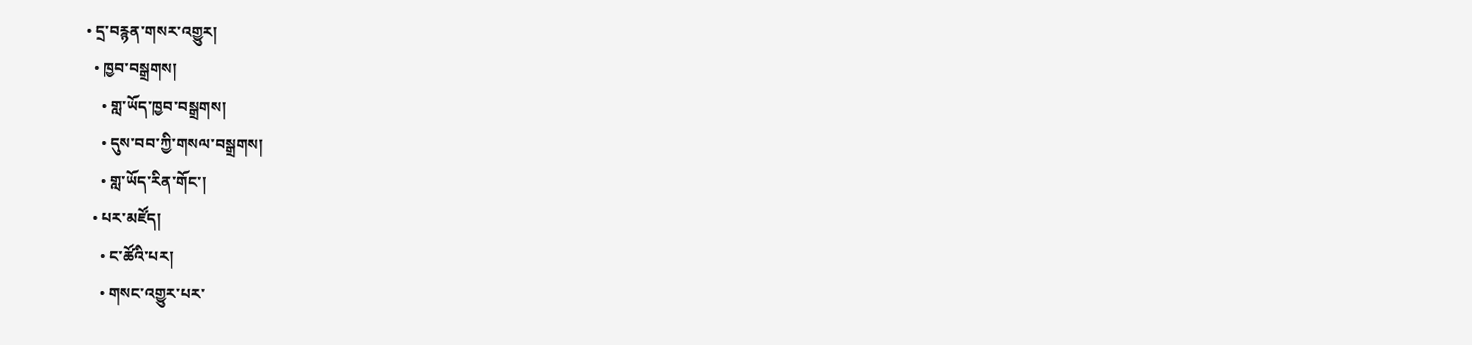• དྲ་བརྙན་གསར་འགྱུར།
  • ཁྱབ་བསྒྲགས།
    • གླ་ཡོད་ཁྱབ་བསྒྲགས།
    • དུས་བབ་ཀྱི་གསལ་བསྒྲགས།
    • གླ་ཡོད་རིན་གོང་།
  • པར་མཛོད།
    • ང་ཚོའི་པར།
    • གསང་འགྱུར་པར་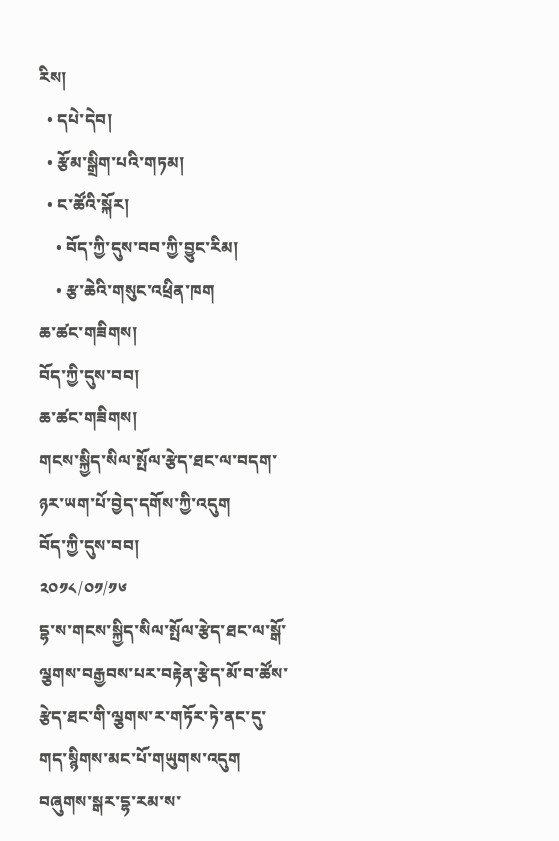རིས།
  • དཔེ་དེབ།
  • རྩོམ་སྒྲིག་པའི་གཏམ།
  • ང་ཚོའི་སྐོར།
    • བོད་ཀྱི་དུས་བབ་ཀྱི་བྱུང་རིམ།
    • རྩ་ཆེའི་གསུང་འཕྲིན་ཁག
ཆ་ཚང་གཟིགས།
བོད་ཀྱི་དུས་བབ།
ཆ་ཚང་གཟིགས།
གངས་སྐྱིད་སིལ་སྤོལ་རྩེད་ཐང་ལ་བདག་ཉར་ཡག་པོ་བྱེད་དགོས་ཀྱི་འདུག
བོད་ཀྱི་དུས་བབ།
༢༠༡༨/༠༡/༡༦
དྷ་ས་གངས་སྐྱིད་སིལ་སྤོལ་རྩེད་ཐང་ལ་སྒོ་ལྕགས་བརྒྱབས་པར་བརྟེན་རྩེད་མོ་བ་ཚོས་རྩེད་ཐང་གི་ལྕགས་ར་གཏོར་ཏེ་ནང་དུ་གད་སྙིགས་མང་པོ་གཡུགས་འདུག
བཞུགས་སྒར་དྷ་རམ་ས་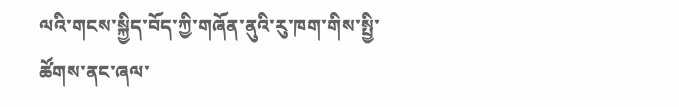ལའི་གངས་སྐྱིད་བོད་ཀྱི་གཞོན་ནུའི་རུ་ཁག་གིས་སྤྱི་ཚོགས་ནང་ཞལ་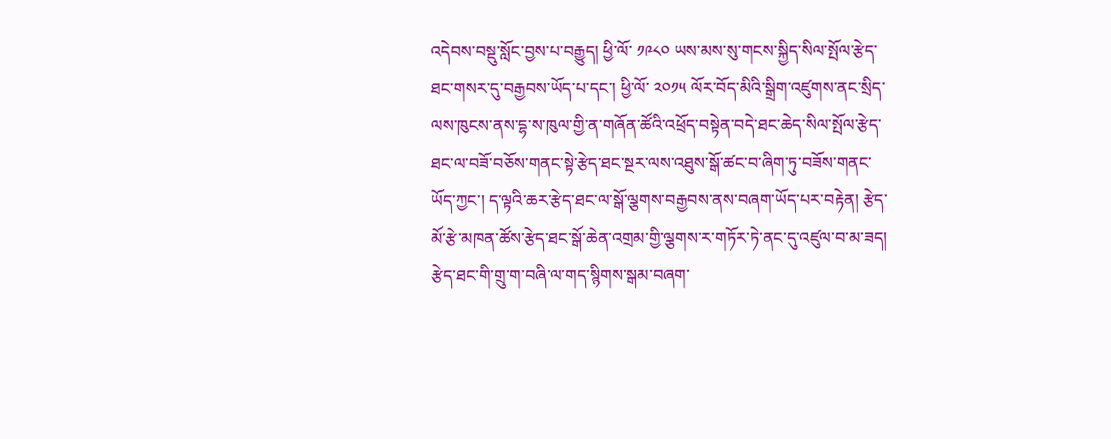འདེབས་བསྡུ་སློང་བྱས་པ་བརྒྱུད། ཕྱི་ལོ་ ༡༩༨༠ ཡས་མས་སུ་གངས་སྐྱིད་སིལ་སྤོལ་རྩེད་ཐང་གསར་དུ་བརྒྱབས་ཡོད་པ་དང་། ཕྱི་ལོ་ ༢༠༡༥ ལོར་བོད་མིའི་སྒྲིག་འཛུགས་ནང་སྲིད་ལས་ཁུངས་ནས་དྷ་ས་ཁུལ་གྱི་ན་གཞོན་ཚོའི་འཕྲོད་བསྟེན་བདེ་ཐང་ཆེད་སིལ་སྤོལ་རྩེད་ཐང་ལ་བཟོ་བཅོས་གནང་སྟེ་རྩེད་ཐང་སྔར་ལས་འཐུས་སྒོ་ཚང་བ་ཞིག་ཏུ་བཟོས་གནང་ཡོད་ཀྱང་། ད་ལྟའི་ཆར་རྩེད་ཐང་ལ་སྒོ་ལྕགས་བརྒྱབས་ནས་བཞག་ཡོད་པར་བརྟེན། རྩེད་མོ་རྩེ་མཁན་ཚོས་རྩེད་ཐང་སྒོ་ཆེན་འགྲམ་གྱི་ལྕགས་ར་གཏོར་ཏེ་ནང་དུ་འཛུལ་བ་མ་ཟད། རྩེད་ཐང་གི་གྲུ་ག་བཞི་ལ་གད་སྙིགས་སྒམ་བཞག་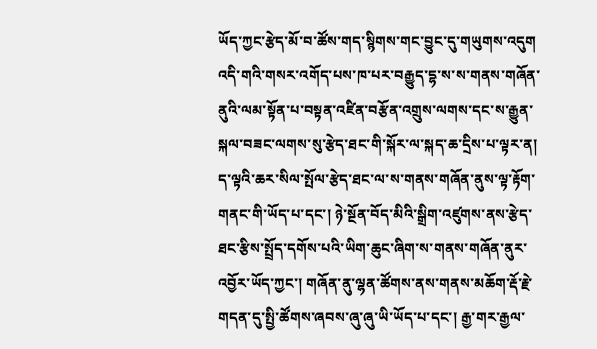ཡོད་ཀྱང་རྩེད་མོ་བ་ཚོས་གད་སྙིགས་གང་བྱུང་དུ་གཡུགས་འདུག
འདི་གའི་གསར་འགོད་པས་ཁ་པར་བརྒྱུད་དྷ་ས་ས་གནས་གཞོན་ནུའི་ལམ་སྟོན་པ་བསྟན་འཛིན་བརྩོན་འགྲུས་ལགས་དང་ས་རྒྱུན་སྐལ་བཟང་ལགས་སུ་རྩེད་ཐང་གི་སྐོར་ལ་སྐད་ཆ་དྲིས་པ་ལྟར་ན། ད་ལྟའི་ཆར་སིལ་སྤོལ་རྩེད་ཐང་ལ་ས་གནས་གཞོན་ནུས་ལྟ་རྟོག་གནང་གི་ཡོད་པ་དང་། ཉེ་སྔོན་བོད་མིའི་སྒྲིག་འཛུགས་ནས་རྩེད་ཐང་རྩིས་སྤྲོད་དགོས་པའི་ཡིག་ཆུང་ཞིག་ས་གནས་གཞོན་ནུར་འབྱོར་ཡོད་ཀྱང་། གཞོན་ནུ་ལྷན་ཚོགས་ནས་གནས་མཆོག་རྡོ་རྗེ་གདན་དུ་སྤྱི་ཚོགས་ཞབས་ཞུ་ཞུ་ཡི་ཡོད་པ་དང་། རྒྱ་གར་རྒྱལ་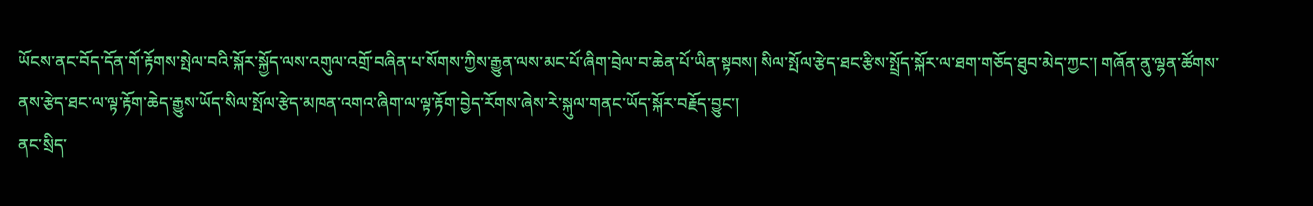ཡོངས་ནང་བོད་དོན་གོ་རྟོགས་སྤེལ་བའི་སྐོར་སྐྱོད་ལས་འགུལ་འགྲོ་བཞིན་པ་སོགས་ཀྱིས་རྒྱུན་ལས་མང་པོ་ཞིག་བྲེལ་བ་ཆེན་པོ་ཡིན་སྟབས། སིལ་སྤོལ་རྩེད་ཐང་རྩིས་སྤྲོད་སྐོར་ལ་ཐག་གཅོད་ཐུབ་མེད་ཀྱང་། གཞོན་ནུ་ལྷན་ཚོགས་ནས་རྩེད་ཐང་ལ་ལྟ་རྟོག་ཆེད་རྒྱུས་ཡོད་སིལ་སྤོལ་རྩེད་མཁན་འགའ་ཞིག་ལ་ལྟ་རྟོག་བྱེད་རོགས་ཞེས་རེ་སྐུལ་གནང་ཡོད་སྐོར་བརྗོད་བྱུང་།
ནང་སྲིད་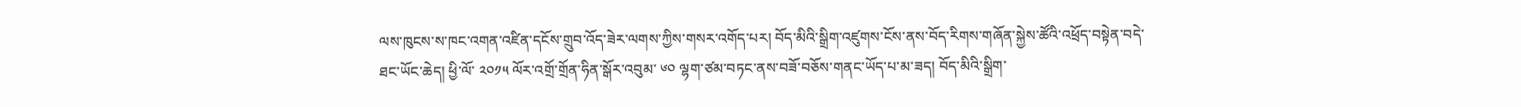ལས་ཁུངས་ས་ཁང་འགན་འཛིན་དངོས་གྲུབ་འོད་ཟེར་ལགས་ཀྱིས་གསར་འགོད་པར། བོད་མིའི་སྒྲིག་འཛུགས་ངོས་ནས་བོད་རིགས་གཞོན་སྐྱེས་ཚོའི་འཕྲོད་བསྟེན་བདེ་ཐང་ཡོང་ཆེད། ཕྱི་ལོ་ ༢༠༡༥ ལོར་འགྲོ་གྲོན་ཧིན་སྒོར་འབུམ་ ༦༠ ལྷག་ཙམ་བཏང་ནས་བཟོ་བཅོས་གནང་ཡོད་པ་མ་ཟད། བོད་མིའི་སྒྲིག་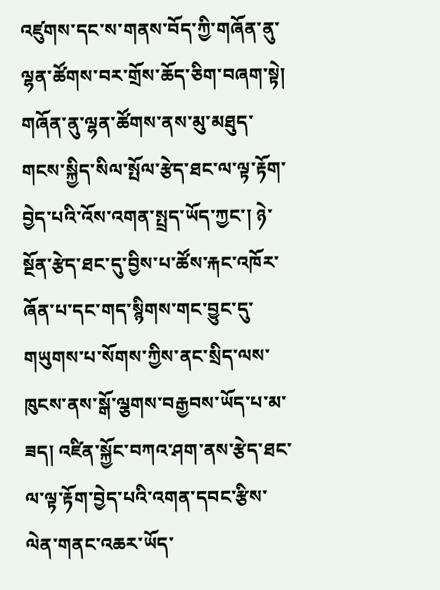འཛུགས་དང་ས་གནས་བོད་ཀྱི་གཞོན་ནུ་ལྷན་ཚོགས་བར་གྲོས་ཆོད་ཅིག་བཞག་སྟེ། གཞོན་ནུ་ལྷན་ཚོགས་ནས་མུ་མཐུད་གངས་སྐྱིད་སིལ་སྤོལ་རྩེད་ཐང་ལ་ལྟ་རྟོག་བྱེད་པའི་འོས་འགན་སྤྲད་ཡོད་ཀྱང་། ཉེ་སྔོན་རྩེད་ཐང་དུ་བྱིས་པ་ཚོས་རྐང་འཁོར་ཞོན་པ་དང་གད་སྙིགས་གང་བྱུང་དུ་གཡུགས་པ་སོགས་ཀྱིས་ནང་སྲིད་ལས་ཁུངས་ནས་སྒོ་ལྕགས་བརྒྱབས་ཡོད་པ་མ་ཟད། འཛིན་སྐྱོང་བཀའ་ཤག་ནས་རྩེད་ཐང་ལ་ལྟ་རྟོག་བྱེད་པའི་འགན་དབང་རྩིས་ལེན་གནང་འཆར་ཡོད་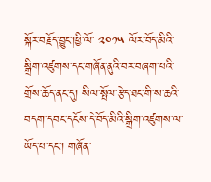སྐོར་བརྗོད་བྱུང་།ཕྱི་ལོ་ ༢༠༡༥ ལོར་བོད་མིའི་སྒྲིག་འཛུགས་དང་གཞོན་ནུའི་བར་བཞག་པའི་གྲོས་ཆོད་ནང་དུ། སིལ་སྤོལ་རྩེད་ཐང་གི་ས་ཆའི་བདག་དབང་དངོས་དེ་བོད་མིའི་སྒྲིག་འཛུགས་ལ་ཡོད་པ་དང་། གཞོན་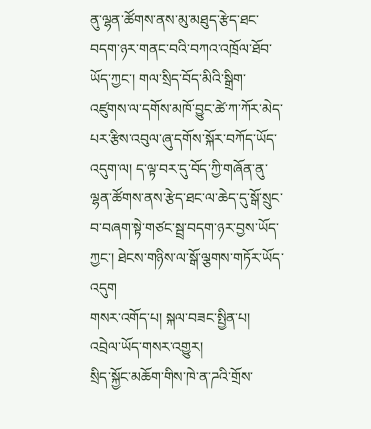ནུ་ལྷན་ཚོགས་ནས་མུ་མཐུད་རྩེད་ཐང་བདག་ཉར་གནང་བའི་བཀའ་འཁྲོལ་ཐོབ་ཡོད་ཀྱང་། གལ་སྲིད་བོད་མིའི་སྒྲིག་འཛུགས་ལ་དགོས་མཁོ་བྱུང་ཚེ་ཀ་ཀོར་མེད་པར་རྩིས་འབུལ་ཞུ་དགོས་སྐོར་བཀོད་ཡོད་འདུག་ལ། ད་ལྟ་བར་དུ་བོད་ཀྱི་གཞོན་ནུ་ལྷན་ཚོགས་ནས་རྩེད་ཐང་ལ་ཆེད་དུ་སྒོ་སྲུང་བ་བཞག་སྟེ་གཙང་སྦྲ་བདག་ཉར་བྱས་ཡོད་ཀྱང་། ཐེངས་གཉིས་ལ་སྒོ་ལྕགས་གཏོར་ཡོད་འདུག
གསར་འགོད་པ། སྐལ་བཟང་སྤྱིན་པ།
འབྲེལ་ཡོད་གསར་འགྱུར།
སྲིད་སྐྱོང་མཆོག་གིས་ཁེ་ན་ཌའི་གྲོས་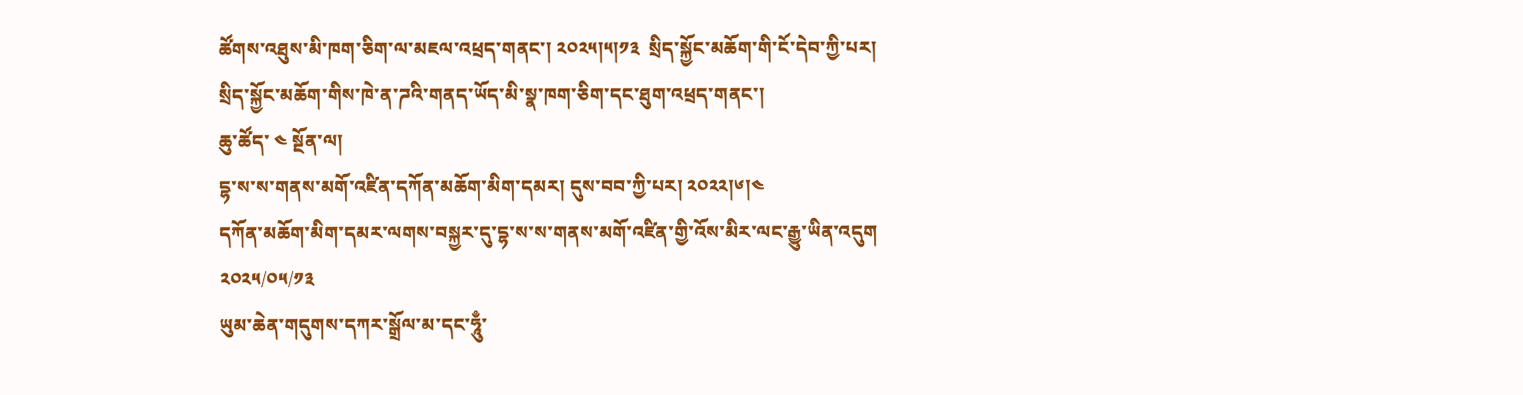ཚོགས་འཐུས་མི་ཁག་ཅིག་ལ་མཇལ་འཕྲད་གནང་། ༢༠༢༥།༥།༡༣  སྲིད་སྐྱོང་མཆོག་གི་ངོ་དེབ་ཀྱི་པར།
སྲིད་སྐྱོང་མཆོག་གིས་ཁེ་ན་ཌའི་གནད་ཡོད་མི་སྣ་ཁག་ཅིག་དང་ཐུག་འཕྲད་གནང་།
ཆུ་ཚོད་ ༤ སྔོན་ལ།
དྷ་ས་ས་གནས་མགོ་འཛིན་དཀོན་མཆོག་མིག་དམར། དུས་བབ་ཀྱི་པར། ༢༠༢༢།༦།༤
དཀོན་མཆོག་མིག་དམར་ལགས་བསྐྱར་དུ་དྷ་ས་ས་གནས་མགོ་འཛིན་གྱི་འོས་མིར་ལང་རྒྱུ་ཡིན་འདུག
༢༠༢༥/༠༥/༡༣
ཡུམ་ཆེན་གདུགས་དཀར་སྒྲོལ་མ་དང་ཧཱུྃ་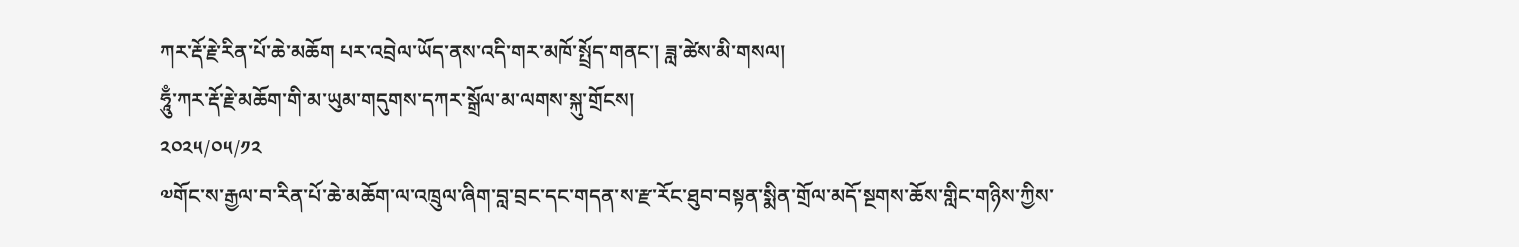ཀར་རྡོ་རྗེ་རིན་པོ་ཆེ་མཆོག པར་འབྲེལ་ཡོད་ནས་འདི་གར་མཁོ་སྤྲོད་གནང་། ཟླ་ཚེས་མི་གསལ།
ཧཱུྃ་ཀར་རྡོ་རྗེ་མཆོག་གི་མ་ཡུམ་གདུགས་དཀར་སྒྲོལ་མ་ལགས་སྐུ་གྲོངས།
༢༠༢༥/༠༥/༡༢
༧གོང་ས་རྒྱལ་བ་རིན་པོ་ཆེ་མཆོག་ལ་འཁྲུལ་ཞིག་བླ་བྲང་དང་གདན་ས་རྫ་རོང་ཐུབ་བསྟན་སྨིན་གྲོལ་མདོ་སྔགས་ཆོས་གླིང་གཉིས་ཀྱིས་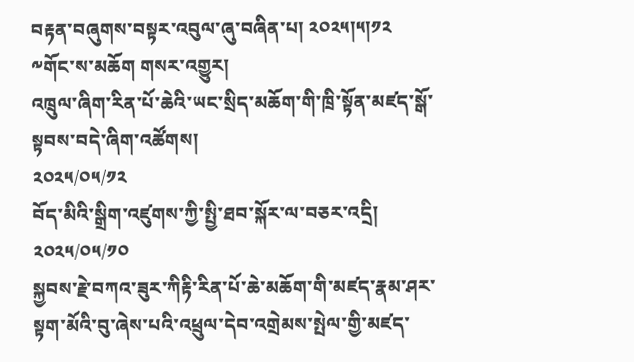བརྟན་བཞུགས་བསྟར་འབུལ་ཞུ་བཞིན་པ། ༢༠༢༥།༥།༡༢
༸གོང་ས་མཆོག གསར་འགྱུར།
འཁྲུལ་ཞིག་རིན་པོ་ཆེའི་ཡང་སྲིད་མཆོག་གི་ཁྲི་སྟོན་མཛད་སྒོ་སྟབས་བདེ་ཞིག་འཚོགས།
༢༠༢༥/༠༥/༡༢
བོད་མིའི་སྒྲིག་འཛུགས་ཀྱི་སྤྱི་ཐབ་སྐོར་ལ་བཅར་འདྲི།
༢༠༢༥/༠༥/༡༠
སྐྱབས་རྗེ་བཀའ་ཟུར་ཀིརྟི་རིན་པོ་ཆེ་མཆོག་གི་མཛད་རྣམ་ཤར་སྟག་མོའི་བུ་ཞེས་པའི་འཕྲུལ་དེབ་འགྲེམས་སྤེལ་གྱི་མཛད་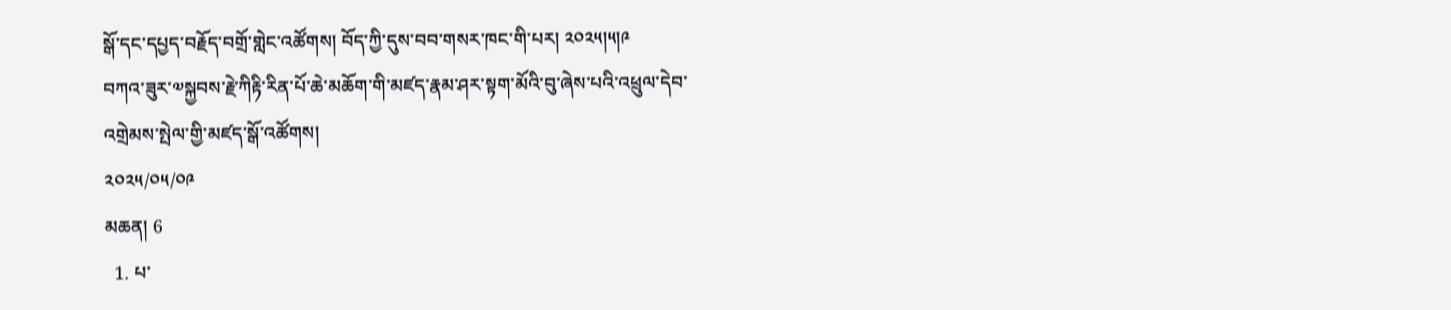སྒོ་དང་དཔྱད་བརྗོད་བགྲོ་གླེང་འཚོགས། བོད་ཀྱི་དུས་བབ་གསར་ཁང་གི་པར། ༢༠༢༥།༥།༩
བཀའ་ཟུར་༧སྐྱབས་རྗེ་ཀིརྟི་རིན་པོ་ཆེ་མཆོག་གི་མཛད་རྣམ་ཤར་སྟག་མོའི་བུ་ཞེས་པའི་འཕྲུལ་དེབ་འགྲེམས་སྤེལ་གྱི་མཛད་སྒོ་འཚོགས།
༢༠༢༥/༠༥/༠༩
མཆན། 6
  1. པ་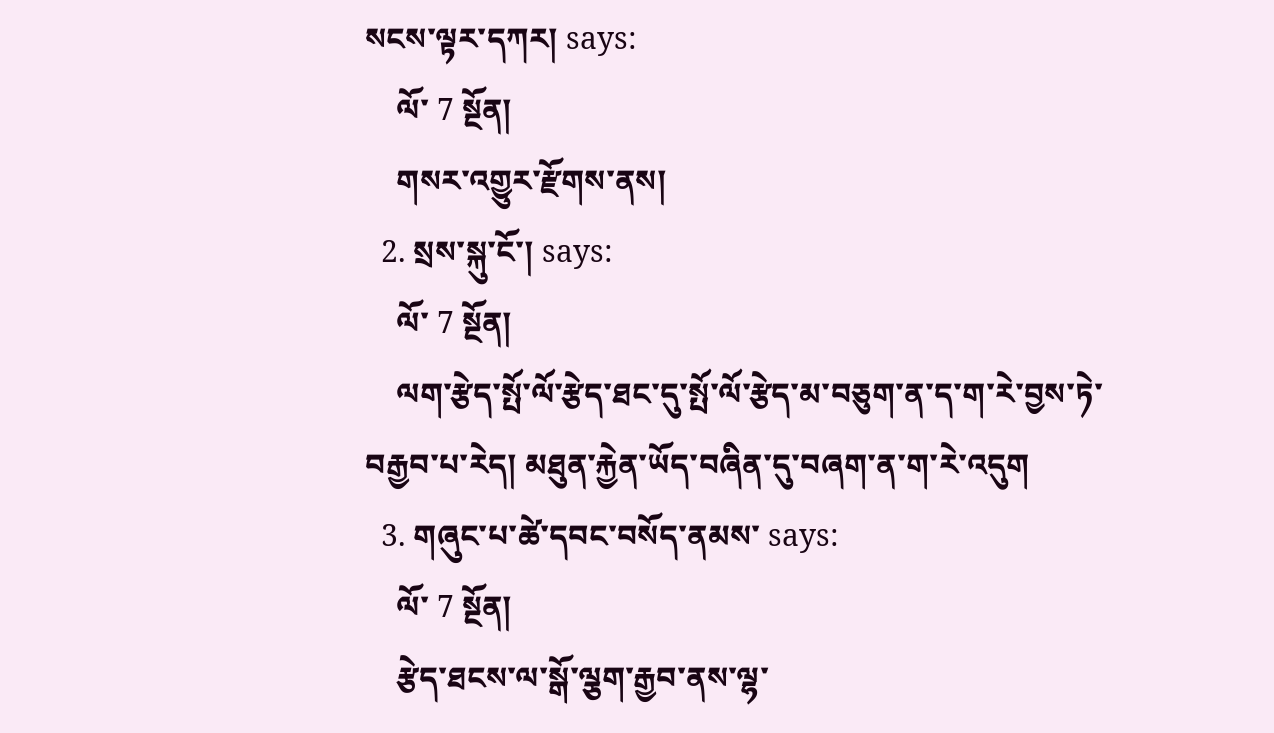སངས་ལྟར་དཀར། says:
    ལོ་ 7 སྔོན།
    གསར་འགྱུར་རྫོགས་ནས།
  2. སྲས་སྐུ་ངོ་། says:
    ལོ་ 7 སྔོན།
    ལག་རྩེད་སྤོ་ལོ་རྩེད་ཐང་དུ་སྤོ་ལོ་རྩེད་མ་བཅུག་ན་ད་ག་རེ་བྱས་ཏེ་བརྒྱབ་པ་རེད། མཐུན་རྐྱེན་ཡོད་བཞིན་དུ་བཞག་ན་ག་རེ་འདུག
  3. གཞུང་པ་ཚེ་དབང་བསོད་ནམས་ says:
    ལོ་ 7 སྔོན།
    རྩེད་ཐངས་ལ་སྒོ་ལྕག་རྒྱབ་ནས་ལྷ་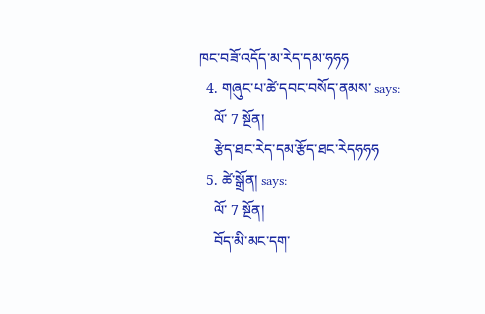ཁང་བཟོ་འདོད་མ་རེད་དམ་ཧཧཧ
  4. གཞུང་པ་ཚེ་དབང་བསོད་ནམས་ says:
    ལོ་ 7 སྔོན།
    རྩེད་ཐང་རེད་དམ་རྩོད་ཐང་རེདཧཧཧ
  5. ཚེ་སྒྲོན། says:
    ལོ་ 7 སྔོན།
    བོད་མི་མང་དག་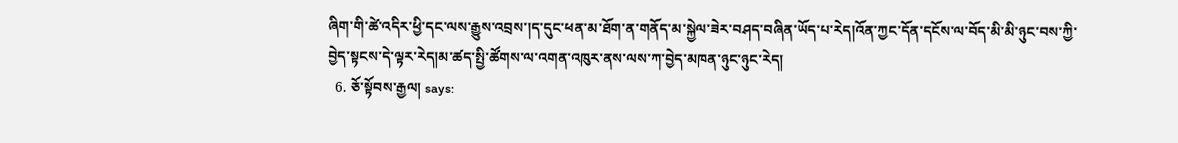ཞིག་གི་ཚེ་འདིར་ཕྱི་དང་ལས་རྒྱུས་འབྲས་།ད་དུང་ཕན་མ་ཐོག་ན་གནོད་མ་སྐྱེལ་ཟེར་བཤད་བཞིན་ཡོད་པ་རེད།འོན་ཀྱང་དོན་དངོས་ལ་བོད་མི་མི་ཉུང་བས་ཀྱི་བྱེད་སྟངས་དེ་ལྟར་རེད།མ་ཚད་སྤྱི་ཚོགས་ལ་འགན་འཁུར་ནས་ལས་ཀ་བྱེད་མཁན་ཉུང་ཉུང་རེད།
  6. ཅོ་སྟོབས་རྒྱལ། says: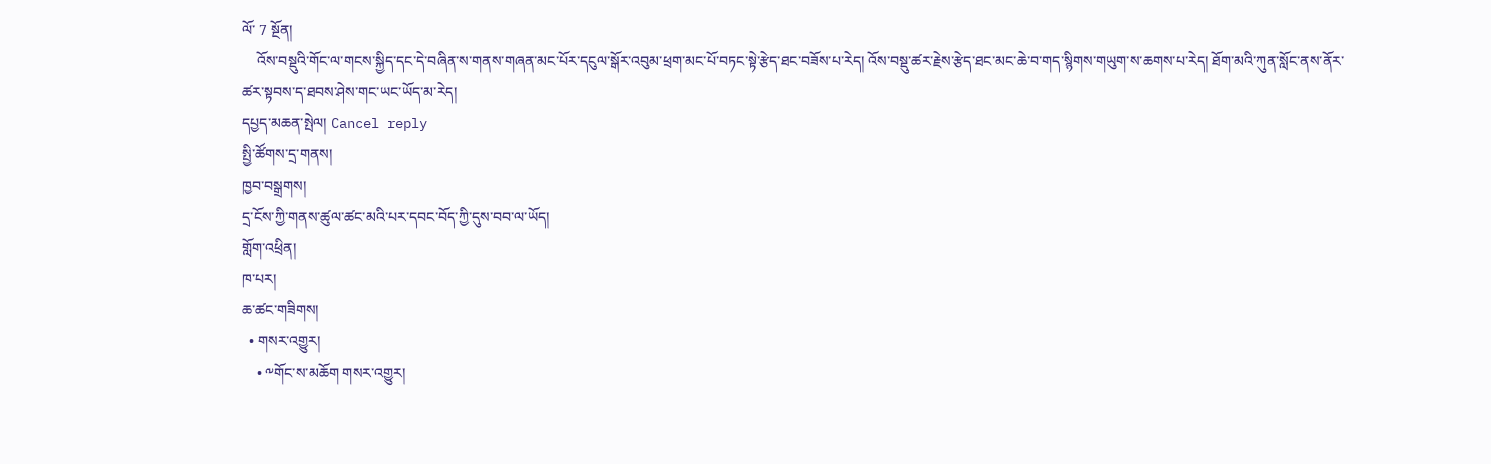ལོ་ 7 སྔོན།
    འོས་བསྡུའི་གོང་ལ་གངས་སྐྱིད་དང་དེ་བཞིན་ས་གནས་གཞན་མང་པོར་དངུལ་སྒོར་འབུམ་ཕྲག་མང་པོ་བཏང་སྟེ་རྩེད་ཐང་བཟོས་པ་རེད། འོས་བསྡུ་ཚར་རྗེས་རྩེད་ཐང་མང་ཆེ་བ་གད་སྙིགས་གཡུག་ས་ཆགས་པ་རེད། ཐོག་མའི་ཀུན་སློང་ནས་ནོར་ཚར་སྟབས་ད་ཐབས་ཤེས་གང་ཡང་ཡོད་མ་རེད།
དཔྱད་མཆན་སྤེལ། Cancel reply
སྤྱི་ཚོགས་དྲ་གནས།
ཁྱབ་བསྒྲགས།
དྲ་ངོས་ཀྱི་གནས་ཚུལ་ཚང་མའི་པར་དབང་བོད་ཀྱི་དུས་བབ་ལ་ཡོད།
གློག་འཕྲིན།
ཁ་པར།
ཆ་ཚང་གཟིགས།
  • གསར་འགྱུར།
    • ༸གོང་ས་མཆོག གསར་འགྱུར།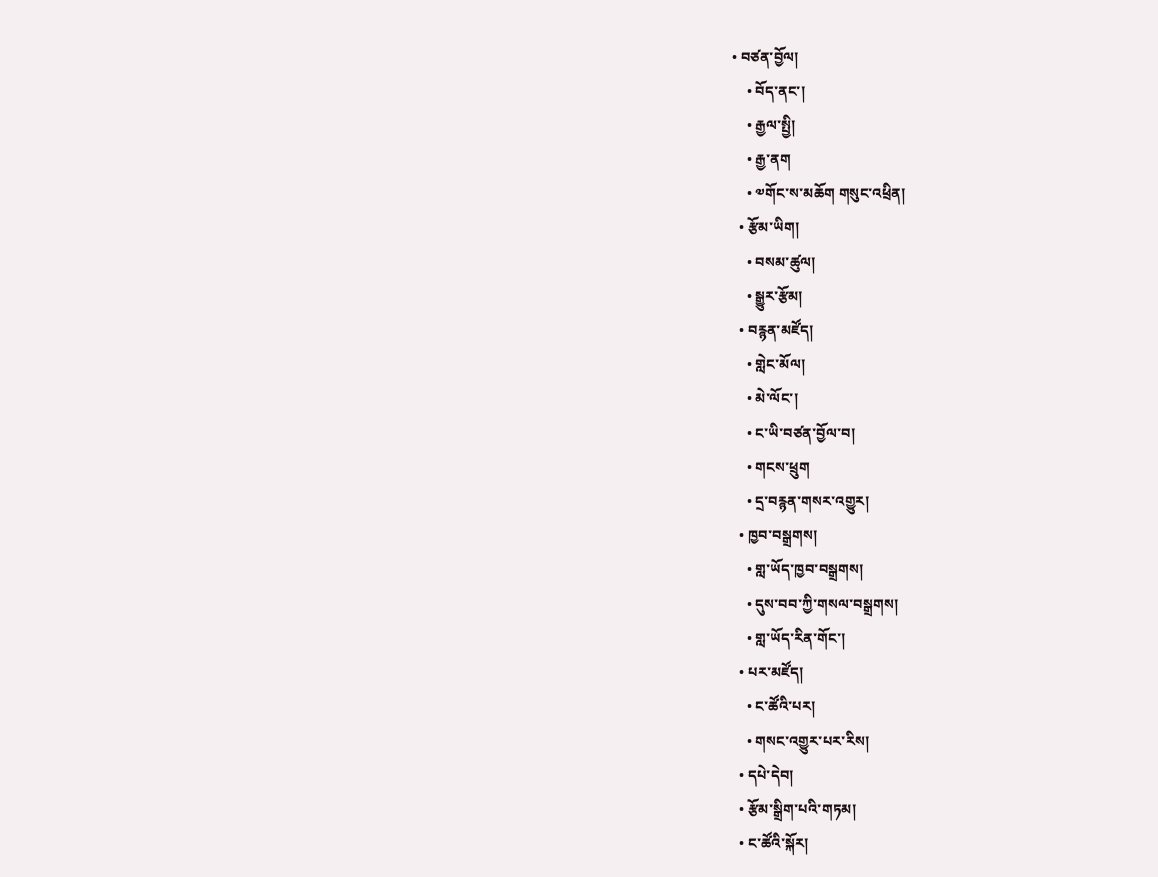• བཙན་བྱོལ།
    • བོད་ནང་།
    • རྒྱལ་སྤྱི།
    • རྒྱ་ནག
    • ༧གོང་ས་མཆོག གསུང་འཕྲིན།
  • རྩོམ་ཡིག།
    • བསམ་ཚུལ།
    • སྒྱུར་རྩོམ།
  • བརྙན་མཛོད།
    • གླེང་མོལ།
    • མེ་ལོང་།
    • ང་ཡི་བཙན་བྱོལ་བ།
    • གངས་ཕྲུག
    • དྲ་བརྙན་གསར་འགྱུར།
  • ཁྱབ་བསྒྲགས།
    • གླ་ཡོད་ཁྱབ་བསྒྲགས།
    • དུས་བབ་ཀྱི་གསལ་བསྒྲགས།
    • གླ་ཡོད་རིན་གོང་།
  • པར་མཛོད།
    • ང་ཚོའི་པར།
    • གསང་འགྱུར་པར་རིས།
  • དཔེ་དེབ།
  • རྩོམ་སྒྲིག་པའི་གཏམ།
  • ང་ཚོའི་སྐོར།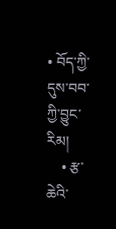• བོད་ཀྱི་དུས་བབ་ཀྱི་བྱུང་རིམ།
    • རྩ་ཆེའི་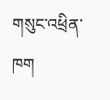གསུང་འཕྲིན་ཁག